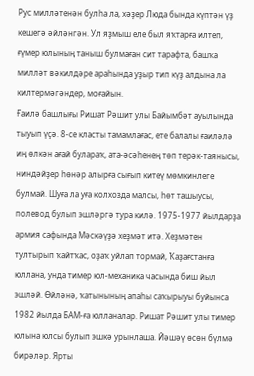Рус милләтенән булһа ла, хәҙер Люда бында күптән үҙ кешегә әйләнгән. Ул яҙмыш еле был яҡтарға илтеп, ғүмер юлының таныш булмаған сит тарафта, башҡа милләт вәкилдәре араһында уҙыр тип күҙ алдына ла килтермәгәндер, моғайын.
Ғаилә башлығы Ришат Рәшит улы Байымбәт ауылында тыуып үҫә. 8-се класты тамамлағас, ете балалы ғаиләлә иң өлкән ағай булараҡ, ата-әсәһенең төп терәк-таянысы, ниндәйҙер һөнәр алырға сығып китеү мөмкинлеге булмай. Шуға ла уға колхозда малсы, һөт ташыусы, полевод булып эшләргә тура килә. 1975-1977 йылдарҙа армия сафында Мәскәүҙә хеҙмәт итә. Хеҙмәтен тултырып ҡайтҡас, оҙаҡ уйлап тормай, Ҡаҙағстанға юллана, унда тимер юл-механика часында биш йыл эшләй. Өйләнә, ҡатынының апаһы саҡырыуы буйынса 1982 йылда БАМ-ға юлланалар. Ришат Рәшит улы тимер юлына юлсы булып эшкә урынлаша. Йәшәү өсөн бүлмә бирәләр. Ярты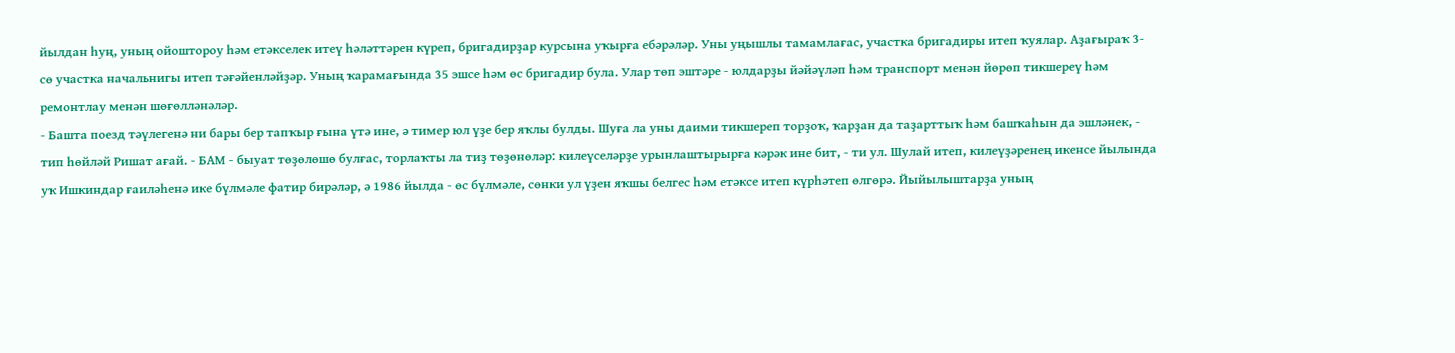йылдан һуң, уның ойоштороу һәм етәкселек итеү һәләттәрен күреп, бригадирҙар курсына уҡырға ебәрәләр. Уны уңышлы тамамлағас, участка бригадиры итеп ҡуялар. Аҙағыраҡ 3-сө участка начальнигы итеп тәғәйенләйҙәр. Уның ҡарамағында 35 эшсе һәм өс бригадир була. Улар төп эштәре - юлдарҙы йәйәүләп һәм транспорт менән йөрөп тикшереү һәм ремонтлау менән шөғөлләнәләр.
- Башта поезд тәүлегенә ни бары бер тапҡыр ғына үтә ине, ә тимер юл үҙе бер яҡлы булды. Шуға ла уны даими тикшереп торҙоҡ, ҡарҙан да таҙарттыҡ һәм башҡаһын да эшләнек, - тип һөйләй Ришат ағай. - БАМ - быуат төҙөлөшө булғас, торлаҡты ла тиҙ төҙөнөләр: килеүселәрҙе урынлаштырырға кәрәк ине бит, - ти ул. Шулай итеп, килеүҙәренең икенсе йылында уҡ Ишкиндар ғаиләһенә ике бүлмәле фатир бирәләр, ә 1986 йылда - өс бүлмәле, сөнки ул үҙен яҡшы белгес һәм етәксе итеп күрһәтеп өлгөрә. Йыйылыштарҙа уның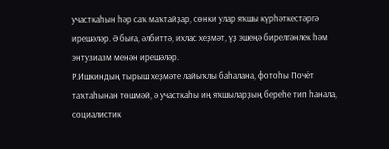участкаһын һәр саҡ маҡтайҙар, сөнки улар яҡшы күрһәткестәргә ирешәләр. Ә быға, әлбиттә, ихлас хеҙмәт, үҙ эшеңә бирелгәнлек һәм энтузиазм менән ирешәләр.
Р.Ишкиндың тырыш хеҙмәте лайыҡлы баһалана, фотоһы Почёт таҡтаһынан төшмәй, ә участкаһы иң яҡшыларҙың береһе тип һанала, социалистик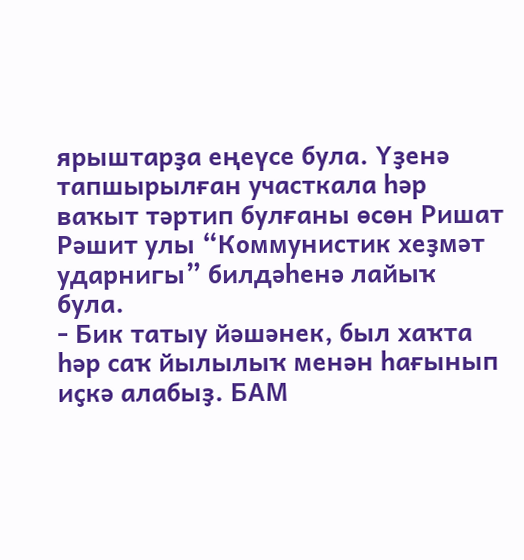ярыштарҙа еңеүсе була. Үҙенә тапшырылған участкала һәр ваҡыт тәртип булғаны өсөн Ришат Рәшит улы “Коммунистик хеҙмәт ударнигы” билдәһенә лайыҡ була.
- Бик татыу йәшәнек, был хаҡта һәр саҡ йылылыҡ менән һағынып иҫкә алабыҙ. БАМ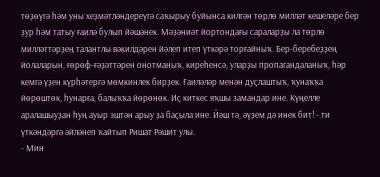төҙөүгә һәм уны хеҙмәтләндереүгә саҡырыу буйынса килгән төрлө милләт кешеләре бер ҙур һәм татыу ғаилә булып йәшәнек. Мәҙәниәт йортондағы сараларҙы ла төрлө милләттәрҙең талантлы вәкилдәрен йәлеп итеп үткәрә торғайныҡ. Бер-беребеҙҙең йолаларын, ғөрөф-ғәҙәттәрен онотманыҡ, киреһенсә, уларҙы пропагандаланыҡ, һәр кемгә үҙен күрһәтергә мөмкинлек бирҙек. Ғаиләләр менән дуҫлаштыҡ, ҡунаҡҡа йөрөштөк, һунарға, балыҡҡа йөрөнөк. Иҫ киткес яҡшы замандар ине. Күңелле аралашыуҙан һуң ауыр эштән арыу ҙа баҫыла ине. Йәш тә, әүҙем дә инек бит! - ти үткәндәргә әйләнеп ҡайтып Ришат Рәшит улы.
- Мин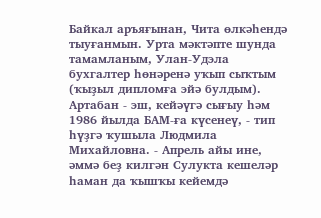Байкал аръяғынан, Чита өлкәһендә тыуғанмын. Урта мәктәпте шунда тамамланым, Улан-Удэла бухгалтер һөнәренә уҡып сыҡтым (ҡыҙыл дипломға эйә булдым). Артабан - эш, кейәүгә сығыу һәм 1986 йылда БАМ-ға күсенеү, - тип һүҙгә ҡушыла Людмила Михайловна. - Апрель айы ине, әммә беҙ килгән Сулукта кешеләр һаман да ҡышҡы кейемдә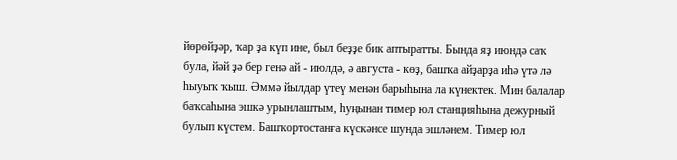йөрөйҙәр, ҡар ҙа күп ине, был беҙҙе бик аптыратты. Бында яҙ июндә саҡ була, йәй ҙә бер генә ай - июлдә, ә августа - көҙ, башҡа айҙарҙа иһә үтә лә һыуыҡ ҡыш. Әммә йылдар үтеү менән барыһына ла күнектек. Мин балалар баҡсаһына эшкә урынлаштым, һуңынан тимер юл станцияһына дежурный булып күстем. Башҡортостанға күскәнсе шунда эшләнем. Тимер юл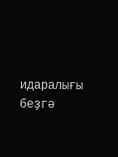идаралығы беҙгә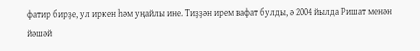фатир бирҙе, ул иркен һәм уңайлы ине. Тиҙҙән ирем вафат булды, ә 2004 йылда Ришат менән йәшәй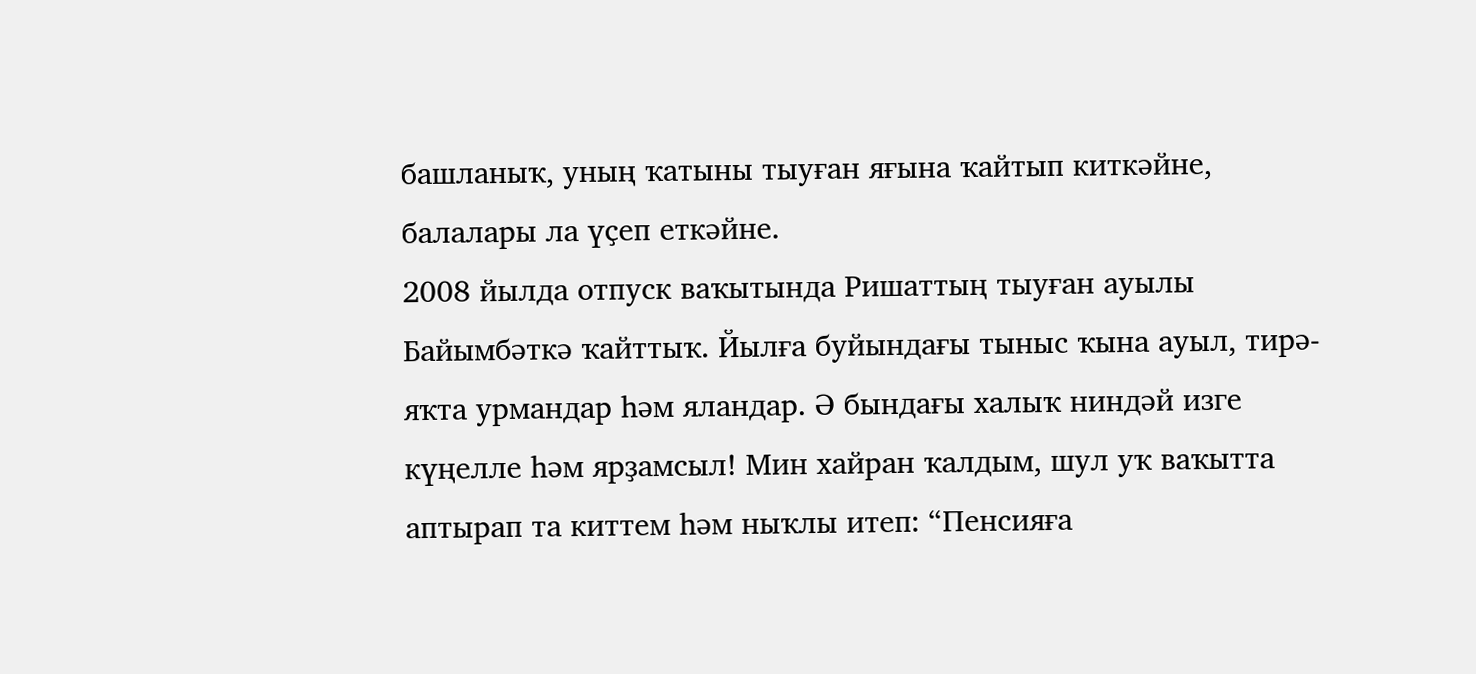башланыҡ, уның ҡатыны тыуған яғына ҡайтып киткәйне, балалары ла үҫеп еткәйне.
2008 йылда отпуск ваҡытында Ришаттың тыуған ауылы Байымбәткә ҡайттыҡ. Йылға буйындағы тыныс ҡына ауыл, тирә-яҡта урмандар һәм яландар. Ә бындағы халыҡ ниндәй изге күңелле һәм ярҙамсыл! Мин хайран ҡалдым, шул уҡ ваҡытта аптырап та киттем һәм ныҡлы итеп: “Пенсияға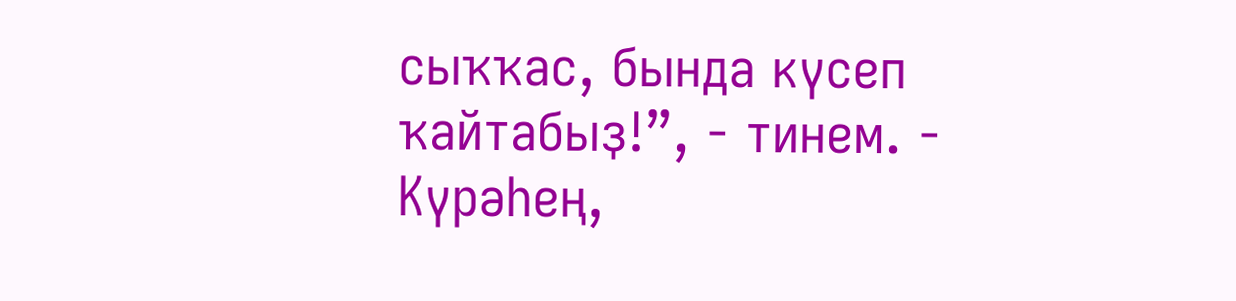сыҡҡас, бында күсеп ҡайтабыҙ!”, - тинем. - Күрәһең,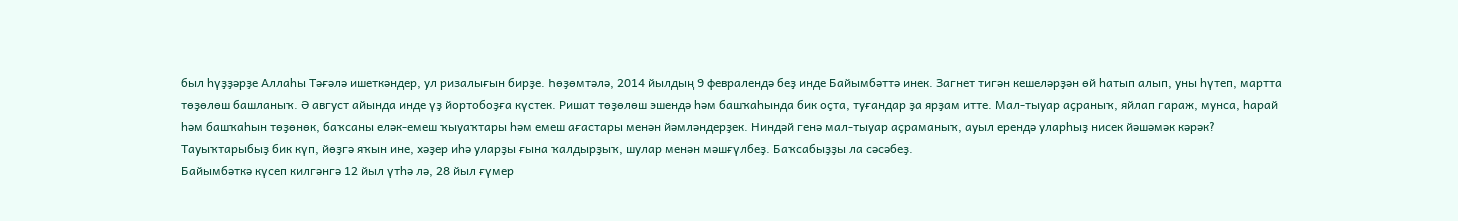был һүҙҙәрҙе Аллаһы Тәғәлә ишеткәндер, ул ризалығын бирҙе. Һөҙөмтәлә, 2014 йылдың 9 февралендә беҙ инде Байымбәттә инек. Загнет тигән кешеләрҙән өй һатып алып, уны һүтеп, мартта төҙөлөш башланыҡ. Ә август айында инде үҙ йортобоҙға күстек. Ришат төҙөлөш эшендә һәм башҡаһында бик оҫта, туғандар ҙа ярҙам итте. Мал-тыуар аҫраныҡ, яйлап гараж, мунса, һарай һәм башҡаһын төҙөнөк, баҡсаны еләк-емеш ҡыуаҡтары һәм емеш ағастары менән йәмләндерҙек. Ниндәй генә мал-тыуар аҫраманыҡ, ауыл ерендә уларһыҙ нисек йәшәмәк кәрәк? Тауыҡтарыбыҙ бик күп, йөҙгә яҡын ине, хәҙер иһә уларҙы ғына ҡалдырҙыҡ, шулар менән мәшғүлбеҙ. Баҡсабыҙҙы ла сәсәбеҙ.
Байымбәткә күсеп килгәнгә 12 йыл үтһә лә, 28 йыл ғүмер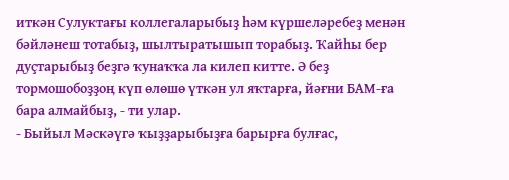иткән Сулуктағы коллегаларыбыҙ һәм күршеләребеҙ менән бәйләнеш тотабыҙ, шылтыратышып торабыҙ. Ҡайһы бер дуҫтарыбыҙ беҙгә ҡунаҡҡа ла килеп китте. Ә беҙ тормошобоҙҙоң күп өлөшө үткән ул яҡтарға, йәғни БАМ-ға бара алмайбыҙ, - ти улар.
- Быйыл Мәскәүгә ҡыҙҙарыбыҙға барырға булғас,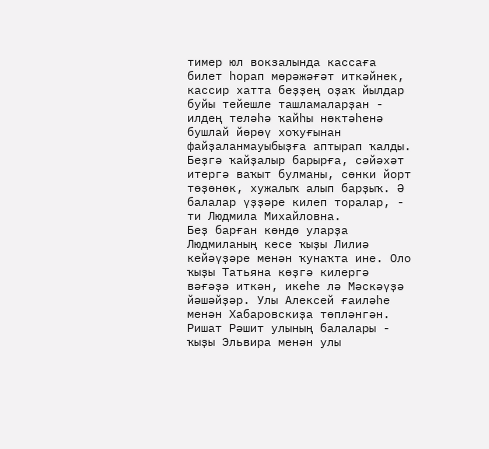тимер юл вокзалында кассаға билет һорап мөрәжәғәт иткәйнек, кассир хатта беҙҙең оҙаҡ йылдар буйы тейешле ташламаларҙан - илдең теләһә ҡайһы нөктәһенә бушлай йөрөү хоҡуғынан файҙаланмауыбыҙға аптырап ҡалды. Беҙгә ҡайҙалыр барырға, сәйәхәт итергә ваҡыт булманы, сөнки йорт төҙөнөк, хужалыҡ алып барҙыҡ. Ә балалар үҙҙәре килеп торалар, - ти Людмила Михайловна.
Беҙ барған көндө уларҙа Людмиланың кесе ҡыҙы Лилиә кейәүҙәре менән ҡунаҡта ине. Оло ҡыҙы Татьяна көҙгә килергә вәғәҙә иткән, икеһе лә Мәскәүҙә йәшәйҙәр. Улы Алексей ғаиләһе менән Хабаровскиҙа төпләнгән. Ришат Рәшит улының балалары - ҡыҙы Эльвира менән улы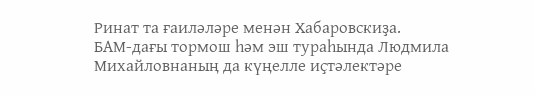Ринат та ғаиләләре менән Хабаровскиҙа.
БАМ-дағы тормош һәм эш тураһында Людмила Михайловнаның да күңелле иҫтәлектәре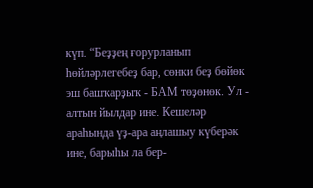күп. “Беҙҙең ғорурланып һөйләрлегебеҙ бар, сөнки беҙ бөйөк эш башҡарҙыҡ - БАМ төҙөнөк. Ул - алтын йылдар ине. Кешеләр араһында үҙ-ара аңлашыу күберәк ине, барыһы ла бер-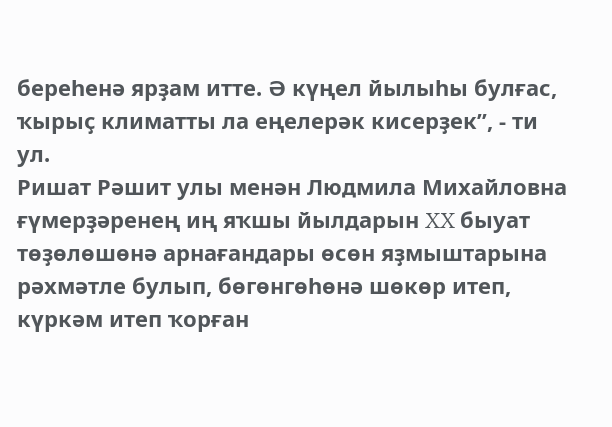береһенә ярҙам итте. Ә күңел йылыһы булғас, ҡырыҫ климатты ла еңелерәк кисерҙек”, - ти ул.
Ришат Рәшит улы менән Людмила Михайловна ғүмерҙәренең иң яҡшы йылдарын XX быуат төҙөлөшөнә арнағандары өсөн яҙмыштарына рәхмәтле булып, бөгөнгөһөнә шөкөр итеп, күркәм итеп ҡорған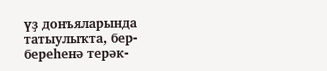үҙ донъяларында татыулыҡта, бер-береһенә терәк-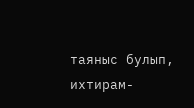таяныс булып, ихтирам-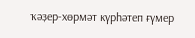ҡәҙер-хөрмәт күрһәтеп ғүмер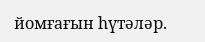йомғағын һүтәләр.